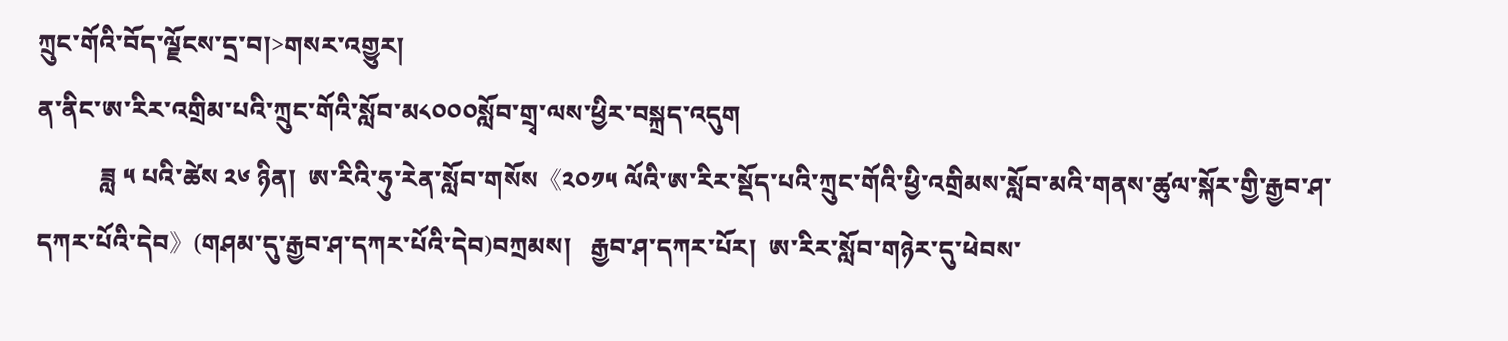ཀྲུང་གོའི་བོད་ལྗོངས་དྲ་བ།>གསར་འགྱུར།
ན་ནིང་ཨ་རིར་འགྲིམ་པའི་ཀྲུང་གོའི་སློབ་མ༨༠༠༠སློབ་གྲྭ་ལས་ཕྱིར་བསྐྲད་འདུག
          ཟླ ༥ པའི་ཚེས ༢༦ ཉིན།  ཨ་རིའི་ཧུ་རེན་སློབ་གསོས《༢༠༡༥ ལོའི་ཨ་རིར་སྡོད་པའི་ཀྲུང་གོའི་ཕྱི་འགྲིམས་སློབ་མའི་གནས་ཚུལ་སྐོར་གྱི་རྒྱབ་ཤ་དཀར་པོའི་དེབ》(གཤམ་དུ་རྒྱབ་ཤ་དཀར་པོའི་དེབ)བཀྲམས།   རྒྱབ་ཤ་དཀར་པོར།  ཨ་རིར་སློབ་གཉེར་དུ་ཕེབས་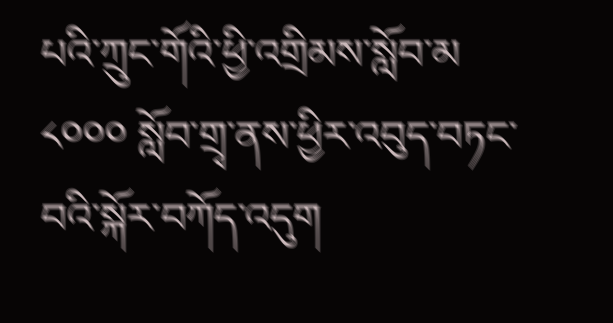པའི་ཀྲུང་གོའི་ཕྱི་འགྲིམས་སློབ་མ ༨༠༠༠ སློབ་གྲྭ་ནས་ཕྱིར་འབུད་བཏང་བའི་སྐོར་བཀོད་འདུག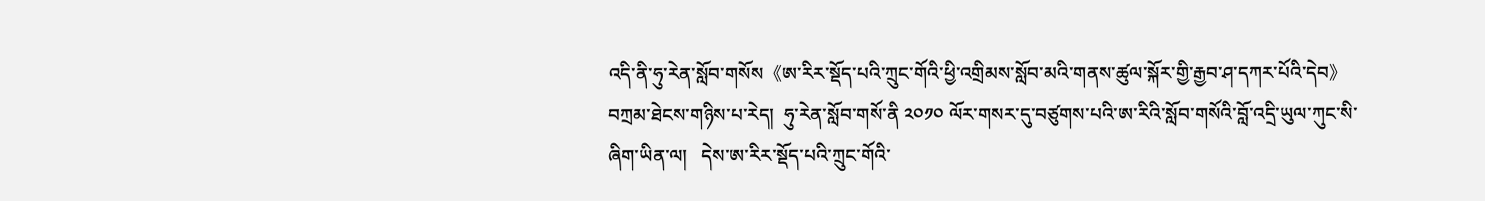འདི་ནི་ཧུ་རེན་སློབ་གསོས《ཨ་རིར་སྡོད་པའི་ཀྲུང་གོའི་ཕྱི་འགྲིམས་སློབ་མའི་གནས་ཚུལ་སྐོར་གྱི་རྒྱབ་ཤ་དཀར་པོའི་དེབ》བཀྲམ་ཐེངས་གཉིས་པ་རེད།  ཧུ་རེན་སློབ་གསོ་ནི ༢༠༡༠ ལོར་གསར་དུ་བཙུགས་པའི་ཨ་རིའི་སློབ་གསོའི་བློ་འདྲི་ཡུལ་ཀུང་སི་ཞིག་ཡིན་ལ།   དེས་ཨ་རིར་སྡོད་པའི་ཀྲུང་གོའི་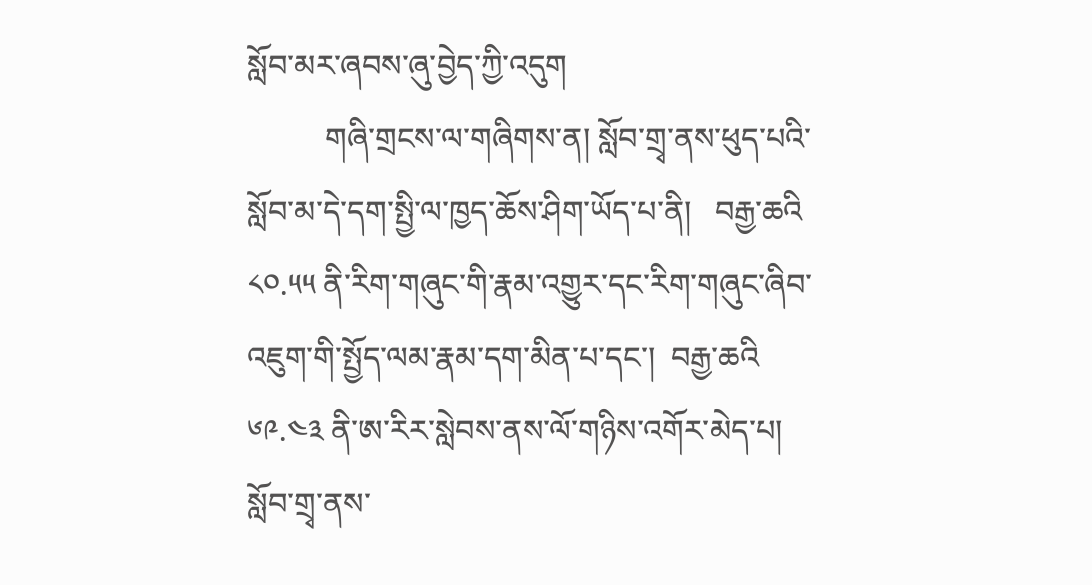སློབ་མར་ཞབས་ཞུ་བྱེད་ཀྱི་འདུག
          གཞི་གྲངས་ལ་གཞིགས་ན། སློབ་གྲྭ་ནས་ཕུད་པའི་སློབ་མ་དེ་དག་སྤྱི་ལ་ཁྱད་ཆོས་ཤིག་ཡོད་པ་ནི།   བརྒྱ་ཆའི ༨༠.༥༥ ནི་རིག་གཞུང་གི་རྣམ་འགྱུར་དང་རིག་གཞུང་ཞིབ་འཇུག་གི་སྤྱོད་ལམ་རྣམ་དག་མིན་པ་དང་།  བརྒྱ་ཆའི ༦༩.༤༣ ནི་ཨ་རིར་སླེབས་ནས་ལོ་གཉིས་འགོར་མེད་པ།   སློབ་གྲྭ་ནས་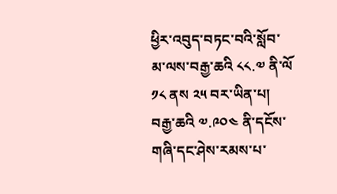ཕྱིར་འབུད་བཏང་བའི་སློབ་མ་ལས་བརྒྱ་ཆའི ༨༨.༧ ནི་ལོ ༡༨ ནས ༢༥ བར་ཡིན་པ།   བརྒྱ་ཆའི ༧.༩༠༤ ནི་དངོས་གཞི་དང་ཤེས་རམས་པ་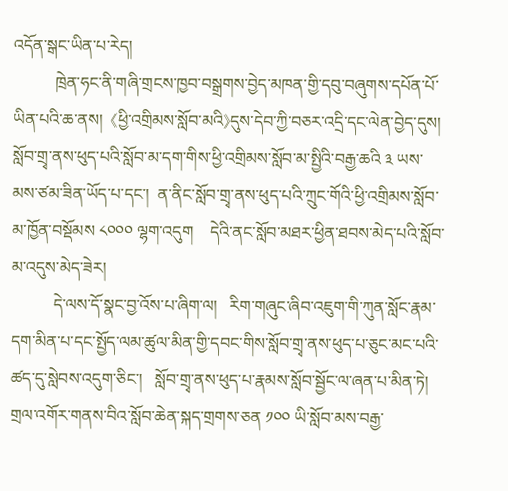འདོན་སྒང་ཡིན་པ་རེད།
          ཁྲེན་ཧང་ནི་གཞི་གྲངས་ཁྱབ་བསྒྲགས་བྱེད་མཁན་གྱི་དབུ་བཞུགས་དཔོན་པོ་ཡིན་པའི་ཆ་ནས།  《ཕྱི་འགྲིམས་སློབ་མའི》དུས་དེབ་ཀྱི་བཅར་འདྲི་དང་ལེན་བྱེད་དུས།    སློབ་གྲྭ་ནས་ཕུད་པའི་སློབ་མ་དག་གིས་ཕྱི་འགྲིམས་སློབ་མ་སྤྱིའི་བརྒྱ་ཆའི ༣ ཡས་མས་ཙམ་ཟིན་ཡོད་པ་དང་།  ན་ནིང་སློབ་གྲྭ་ནས་ཕུད་པའི་ཀྲུང་གོའི་ཕྱི་འགྲིམས་སློབ་མ་ཁྱོན་བསྡོམས ༨༠༠༠ ལྷག་འདུག    དེའི་ནང་སློབ་མཐར་ཕྱིན་ཐབས་མེད་པའི་སློབ་མ་འདུས་མེད་ཟེར།
          དེ་ལས་དོ་སྣང་བྱ་འོས་པ་ཞིག་ལ།   རིག་གཞུང་ཞིབ་འཇུག་གི་ཀུན་སློང་རྣམ་དག་མིན་པ་དང་སྤྱོད་ལམ་ཚུལ་མིན་གྱི་དབང་གིས་སློབ་གྲྭ་ནས་ཕུད་པ་ཅུང་མང་པའི་ཚད་དུ་སླེབས་འདུག་ཅིང་།   སློབ་གྲྭ་ནས་ཕུད་པ་རྣམས་སློབ་སྦྱོང་ལ་ཞན་པ་མིན་ཏེ།  གྲལ་འགོར་གནས་བིའ་སློབ་ཆེན་སྐད་གྲགས་ཅན ༡༠༠ ཡི་སློབ་མས་བརྒྱ་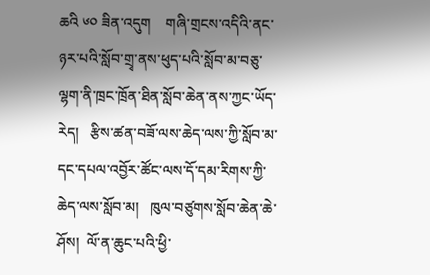ཆའི ༦༠ ཟིན་འདུག    གཞི་གྲངས་འདིའི་ནང་ཉར་པའི་སློབ་གྲྭ་ནས་ཕུད་པའི་སློབ་མ་བཅུ་ལྷག་ནི་ཁྲང་ཁྲོན་ཐིན་སློབ་ཆེན་ནས་ཀྱང་ཡོད་རེད།   རྩིས་ཚན་བཟོ་ལས་ཆེད་ལས་ཀྱི་སློབ་མ་དང་དཔལ་འབྱོར་ཚོང་ལས་དོ་དམ་རིགས་ཀྱི་ཆེད་ལས་སློབ་མ།   ཁུལ་བཙུགས་སློབ་ཆེན་ཆེ་ཤོས།  ལོ་ན་ཆུང་པའི་ཕྱི་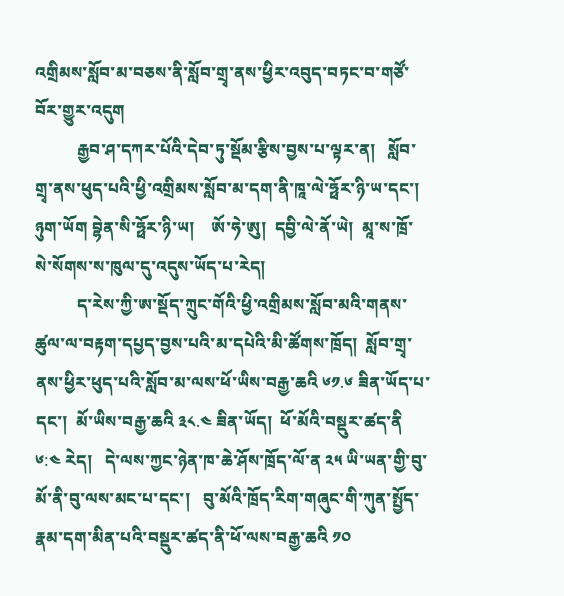འགྲིམས་སློབ་མ་བཅས་ནི་སློབ་གྲྭ་ནས་ཕྱིར་འབུད་བཏང་བ་གཙོ་བོར་གྱུར་འདུག
          རྒྱབ་ཤ་དཀར་པོའི་དེབ་ཏུ་སྡོམ་རྩིས་བྱས་པ་ལྟར་ན།   སློབ་གྲྭ་ནས་ཕུད་པའི་ཕྱི་འགྲིམས་སློབ་མ་དག་ནི་ཁཱ་ལེ་ཧྥོར་ཉི་ཡ་དང་།   ཉུག་ཡོག བྷེན་སི་ཧྥོར་ཉི་ཡ།    ཨོ་ཧེ་ཨུ།  དབྱི་ལེ་ནོ་ཡེ།  མཱ་ས་ཁྲོ་སེ་སོགས་ས་ཁུལ་དུ་འདུས་ཡོད་པ་རེད།
          ད་རེས་ཀྱི་ཨ་སྡོད་ཀྲུང་གོའི་ཕྱི་འགྲིམས་སློབ་མའི་གནས་ཚུལ་ལ་བརྟག་དཔྱད་བྱས་པའི་མ་དཔེའི་མི་ཚོགས་ཁྲོད།  སློབ་གྲྭ་ནས་ཕྱིར་ཕུད་པའི་སློབ་མ་ལས་ཕོ་ཡིས་བརྒྱ་ཆའི ༦༡.༦ ཟིན་ཡོད་པ་དང་།  མོ་ཡིས་བརྒྱ་ཆའི ༣༨.༤ ཟིན་ཡོད།  ཕོ་མོའི་བསྡུར་ཚད་ནི ༦:༤ རེད།   དེ་ལས་ཀྱང་ཉེན་ཁ་ཆེ་ཤོས་ཁྲོད་ལོ་ན ༢༥ ཡི་ཡན་གྱི་བུ་མོ་ནི་བུ་ལས་མང་པ་དང་།   བུ་མོའི་ཁྲོད་རིག་གཞུང་གི་ཀུན་སྤྱོད་རྣམ་དག་མིན་པའི་བསྡུར་ཚད་ནི་ཕོ་ལས་བརྒྱ་ཆའི ༡༠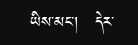ཡིས་མང་།   དེར་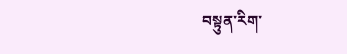བསྟུན་རིག་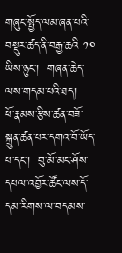གཞུང་སྤྱོད་ལམ་ཞན་པའི་བསྡུར་ཚད་ནི་བརྒྱ་ཆའི ༡༠ ཡིས་ཉུང་།  གཞན་ཆེད་ལས་གདམ་པའི་ཐད།   ཕོ་རྣམས་རྩིས་ཚན་བཟོ་སྐྲུན་ཚན་པར་དགའ་བོ་ཡོད་པ་དང་།  བུ་མོ་མང་ཤོས་དཔལ་འབྱོར་ཚོང་ལས་དོ་དམ་རིགས་ལ་བདམས་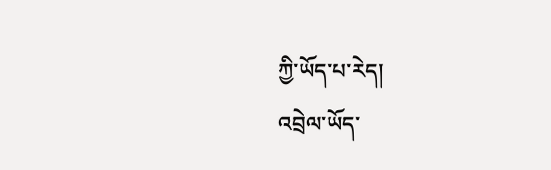ཀྱི་ཡོད་པ་རེད།
འབྲེལ་ཡོད་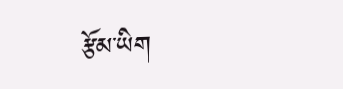རྩོམ་ཡིག